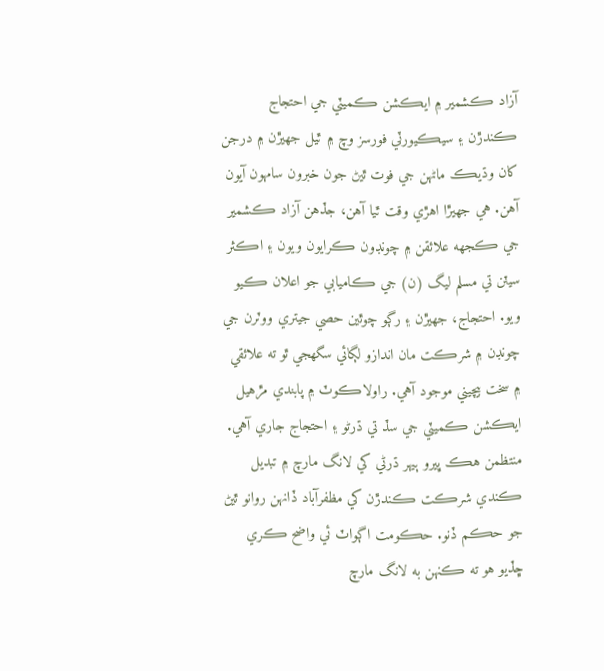آزاد ڪشمير ۾ ايڪشن ڪميٽي جي احتجاج ڪندڙن ۽ سيڪيورٽي فورسز وچ ۾ ٿيل جهيڙن ۾ درجن کان وڌيڪ ماڻهن جي فوت ٿيڻ جون خبرون سامهون آيون آهن. هي جهيڙا اهڙي وقت ٿيا آهن، جڏهن آزاد ڪشمير جي ڪجهه علائقن ۾ چونڊون ڪرايون ويون ۽ اڪثر سيٽن تي مسلم ليگ (ن) جي ڪاميابي جو اعلان ڪيو ويو. احتجاج، جهيڙن ۽ رڳو چوٿين حصي جيتري ووٽرن جي چونڊن ۾ شرڪت مان اندازو لڳائي سگهجي ٿو ته علائقي ۾ سخت بيچيني موجود آهي. راولاڪوٽ ۾ پابندي مڙهيل ايڪشن ڪميٽي جي سڏ تي ڌرڻو ۽ احتجاج جاري آهي. منتظمن هڪ ڀيرو ٻيهر ڌرڻي کي لانگ مارچ ۾ تبديل ڪندي شرڪت ڪندڙن کي مظفرآباد ڏانهن روانو ٿيڻ جو حڪم ڏنو. حڪومت اڳواٽ ئي واضح ڪري ڇڏيو هو ته ڪنهن به لانگ مارچ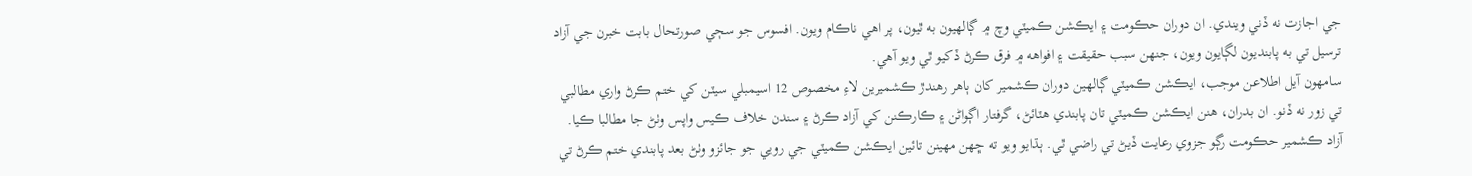جي اجازت نه ڏني ويندي. ان دوران حڪومت ۽ ايڪشن ڪميٽي وچ ۾ ڳالهيون به ٿيون، پر اهي ناڪام ويون. افسوس جو سڄي صورتحال بابت خبرن جي آزاد ترسيل تي به پابنديون لڳايون ويون، جنهن سبب حقيقت ۽ افواهه ۾ فرق ڪرڻ ڏکيو ٿي ويو آهي.
سامهون آيل اطلاعن موجب، ايڪشن ڪميٽي ڳالهين دوران ڪشمير کان ٻاهر رهندڙ ڪشميرين لاءِ مخصوص 12 اسيمبلي سيٽن کي ختم ڪرڻ واري مطالبي تي زور نه ڏنو. ان بدران، هنن ايڪشن ڪميٽي تان پابندي هٽائڻ، گرفتار اڳواڻن ۽ ڪارڪنن کي آزاد ڪرڻ ۽ سندن خلاف ڪيس واپس وٺڻ جا مطالبا ڪيا. آزاد ڪشمير حڪومت رڳو جزوي رعايت ڏيڻ تي راضي ٿي. ٻڌايو ويو ته ڇهن مهينن تائين ايڪشن ڪميٽي جي رويي جو جائزو وٺڻ بعد پابندي ختم ڪرڻ تي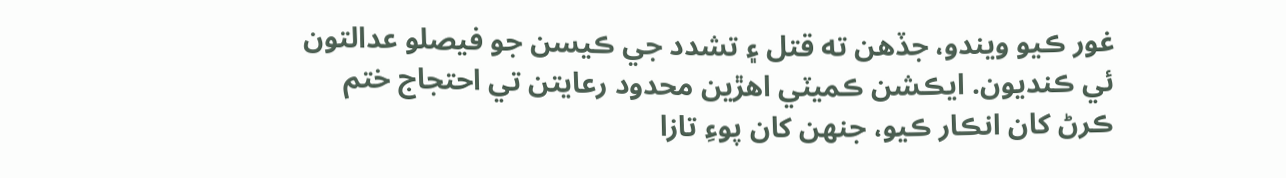غور ڪيو ويندو، جڏهن ته قتل ۽ تشدد جي ڪيسن جو فيصلو عدالتون ئي ڪنديون. ايڪشن ڪميٽي اهڙين محدود رعايتن تي احتجاج ختم ڪرڻ کان انڪار ڪيو، جنهن کان پوءِ تازا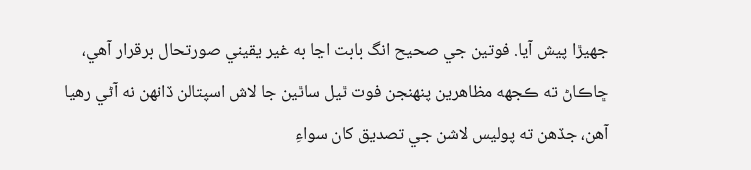جهيڙا پيش آيا. فوتين جي صحيح انگ بابت اڃا به غير يقيني صورتحال برقرار آهي، ڇاڪاڻ ته ڪجهه مظاهرين پنهنجن فوت ٿيل ساٿين جا لاش اسپتالن ڏانهن نه آڻي رهيا آهن، جڏهن ته پوليس لاشن جي تصديق کان سواءِ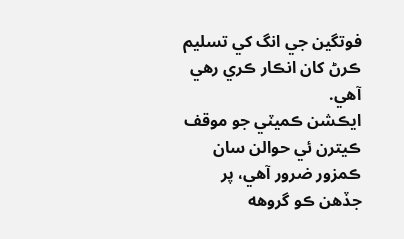فوتگين جي انگ کي تسليم ڪرڻ کان انڪار ڪري رهي آهي.
ايڪشن ڪميٽي جو موقف ڪيترن ئي حوالن سان ڪمزور ضرور آهي، پر جڏهن ڪو گروهه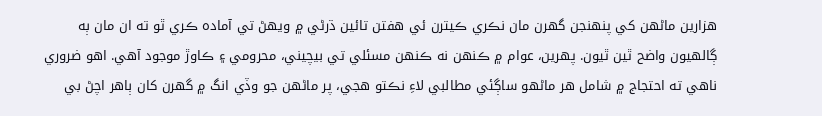هزارين ماڻهن کي پنهنجن گهرن مان نڪري ڪيترن ئي هفتن تائين ڌرڻي ۾ ويهڻ تي آماده ڪري ٿو ته ان مان ٻه ڳالهيون واضح ٿين ٿيون. پهرين، عوام ۾ ڪنهن نه ڪنهن مسئلي تي بيچيني، محرومي ۽ ڪاوڙ موجود آهي. اهو ضروري ناهي ته احتجاج ۾ شامل هر ماڻهو ساڳئي مطالبي لاءِ نڪتو هجي، پر ماڻهن جو وڏي انگ ۾ گهرن کان ٻاهر اچڻ بي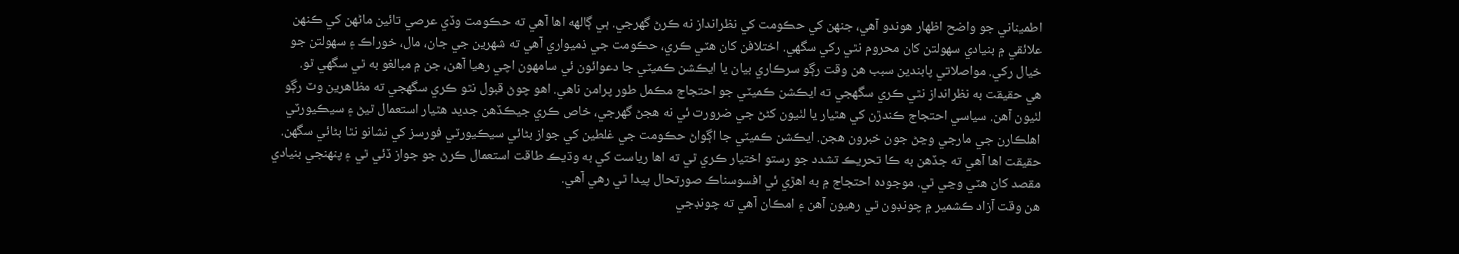اطميناني جو واضح اظهار هوندو آهي، جنهن کي حڪومت کي نظرانداز نه ڪرڻ گهرجي. ٻي ڳالهه اها آهي ته حڪومت وڏي عرصي تائين ماڻهن کي ڪنهن علائقي ۾ بنيادي سهولتن کان محروم نٿي رکي سگهي. اختلافن کان هٽي ڪري، حڪومت جي ذميواري آهي ته شهرين جي جان، مال، خوراڪ ۽ سهولتن جو خيال رکي. مواصلاتي پابندين سبب هن وقت رڳو سرڪاري بيان يا ايڪشن ڪميٽي جا دعوائون ئي سامهون اچي رهيا آهن، جن ۾ مبالغو به ٿي سگهي ٿو.
هي حقيقت به نظرانداز نٿي ڪري سگهجي ته ايڪشن ڪميٽي جو احتجاج مڪمل طور پرامن ناهي. اهو چوڻ قبول نٿو ڪري سگهجي ته مظاهرين وٽ رڳو لٺيون آهن. سياسي احتجاج ڪندڙن کي هٿيار يا لٺيون کڻڻ جي ضرورت ئي نه هجڻ گهرجي، خاص ڪري جيڪڏهن جديد هٿيار استعمال ٿيڻ ۽ سيڪيورٽي اهلڪارن جي مارجي وڃڻ جون خبرون هجن. ايڪشن ڪميٽي جا اڳواڻ حڪومت جي غلطين کي جواز بڻائي سيڪيورٽي فورسز کي نشانو نٿا بڻائي سگهن. حقيقت اها آهي ته جڏهن به ڪا تحريڪ تشدد جو رستو اختيار ڪري ٿي ته اها رياست کي به وڌيڪ طاقت استعمال ڪرڻ جو جواز ڏئي ٿي ۽ پنهنجي بنيادي مقصد کان هٽي وڃي ٿي. موجوده احتجاج ۾ به اهڙي ئي افسوسناڪ صورتحال پيدا ٿي رهي آهي.
هن وقت آزاد ڪشمير ۾ چونڊون ٿي رهيون آهن ۽ امڪان آهي ته چونڊجي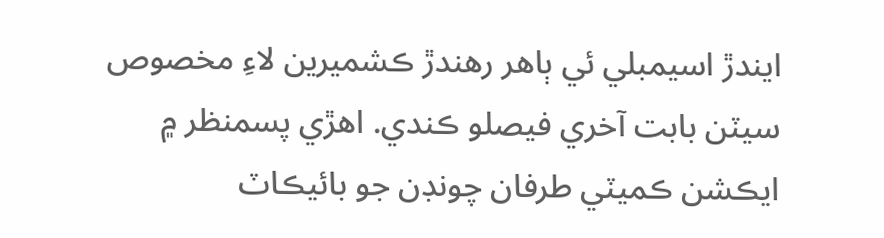ايندڙ اسيمبلي ئي ٻاهر رهندڙ ڪشميرين لاءِ مخصوص سيٽن بابت آخري فيصلو ڪندي. اهڙي پسمنظر ۾ ايڪشن ڪميٽي طرفان چونڊن جو بائيڪاٽ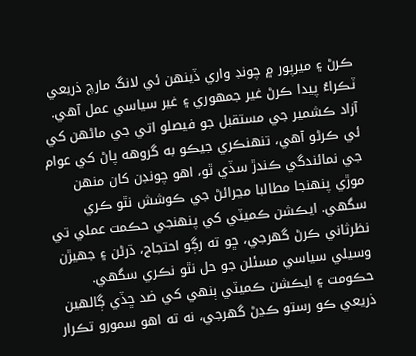ڪرڻ ۽ ميرپور ۾ چونڊ واري ڏينهن ئي لانگ مارچ ذريعي ٽڪراءُ پيدا ڪرڻ غير جمهوري ۽ غير سياسي عمل آهي. آزاد ڪشمير جي مستقبل جو فيصلو اتي جي ماڻهن کي ئي ڪرڻو آهي، تنهنڪري جيڪو به گروهه پاڻ کي عوام جي نمائندگي ڪندڙ سڏي ٿو، اهو چونڊن کان منهن موڙي پنهنجا مطالبا مڃرائڻ جي ڪوشش نٿو ڪري سگهي. ايڪشن ڪميٽي کي پنهنجي حڪمت عملي تي نظرثاني ڪرڻ گهرجي، ڇو ته رڳو احتجاج، ڌرڻن ۽ جهيڙن وسيلي سياسي مسئلن جو حل نٿو نڪري سگهي. حڪومت ۽ ايڪشن ڪميٽي ٻنهي کي ضد ڇڏي ڳالهين ذريعي ڪو رستو ڪڍڻ گهرجي، نه ته اهو سمورو تڪرار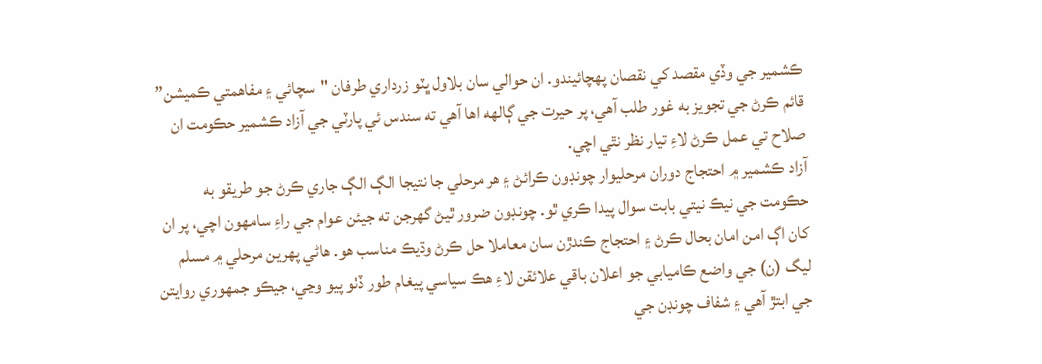ڪشمير جي وڏي مقصد کي نقصان پهچائيندو. ان حوالي سان بلاول ڀٽو زرداري طرفان "سچائي ۽ مفاهمتي ڪميشن” قائم ڪرڻ جي تجويز به غور طلب آهي، پر حيرت جي ڳالهه اها آهي ته سندس ئي پارٽي جي آزاد ڪشمير حڪومت ان صلاح تي عمل ڪرڻ لاءِ تيار نظر نٿي اچي.
آزاد ڪشمير ۾ احتجاج دوران مرحليوار چونڊون ڪرائڻ ۽ هر مرحلي جا نتيجا الڳ الڳ جاري ڪرڻ جو طريقو به حڪومت جي نيڪ نيتي بابت سوال پيدا ڪري ٿو. چونڊون ضرور ٿيڻ گهرجن ته جيئن عوام جي راءِ سامهون اچي، پر ان کان اڳ امن امان بحال ڪرڻ ۽ احتجاج ڪندڙن سان معاملا حل ڪرڻ وڌيڪ مناسب هو. هاڻي پهرين مرحلي ۾ مسلم ليگ (ن) جي واضع ڪاميابي جو اعلان باقي علائقن لاءِ هڪ سياسي پيغام طور ڏٺو پيو وڃي، جيڪو جمهوري روايتن جي ابتڙ آهي ۽ شفاف چونڊن جي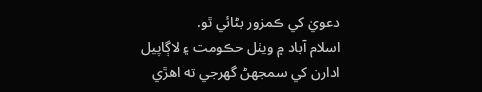دعويٰ کي ڪمزور بڻائي ٿو.
اسلام آباد ۾ ويٺل حڪومت ۽ لاڳاپيل ادارن کي سمجهڻ گهرجي ته اهڙي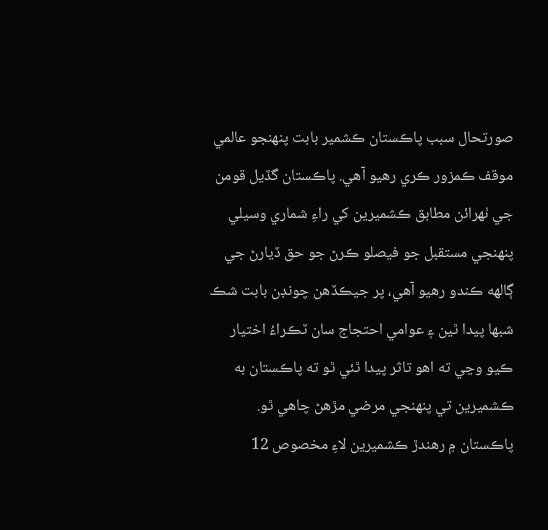صورتحال سبب پاڪستان ڪشمير بابت پنهنجو عالمي موقف ڪمزور ڪري رهيو آهي. پاڪستان گڏيل قومن جي ٺهرائن مطابق ڪشميرين کي راءِ شماري وسيلي پنهنجي مستقبل جو فيصلو ڪرڻ جو حق ڏيارڻ جي ڳالهه ڪندو رهيو آهي، پر جيڪڏهن چونڊن بابت شڪ شبها پيدا ٿين ۽ عوامي احتجاج سان ٽڪراءُ اختيار ڪيو وڃي ته اهو تاثر پيدا ٿئي ٿو ته پاڪستان به ڪشميرين تي پنهنجي مرضي مڙهڻ چاهي ٿو. پاڪستان ۾ رهندڙ ڪشميرين لاءِ مخصوص 12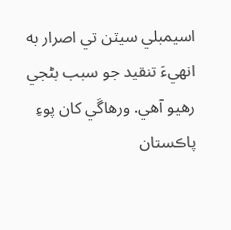اسيمبلي سيٽن تي اصرار به انهيءَ تنقيد جو سبب بڻجي رهيو آهي. ورهاڱي کان پوءِ پاڪستان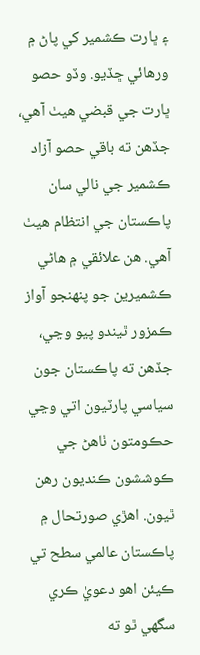۽ ڀارت ڪشمير کي پاڻ ۾ ورهائي ڇڏيو. وڏو حصو ڀارت جي قبضي هيٺ آهي، جڏهن ته باقي حصو آزاد ڪشمير جي نالي سان پاڪستان جي انتظام هيٺ آهي. هن علائقي ۾ هاڻي ڪشميرين جو پنهنجو آواز ڪمزور ٿيندو پيو وڃي، جڏهن ته پاڪستان جون سياسي پارٽيون اتي وڃي حڪومتون ٺاهڻ جي ڪوششون ڪنديون رهن ٿيون. اهڙي صورتحال ۾ پاڪستان عالمي سطح تي ڪيئن اهو دعويٰ ڪري سگهي ٿو ته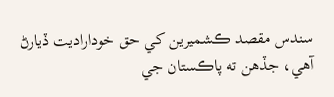سندس مقصد ڪشميرين کي حق خوداراديت ڏيارڻ آهي، جڏهن ته پاڪستان جي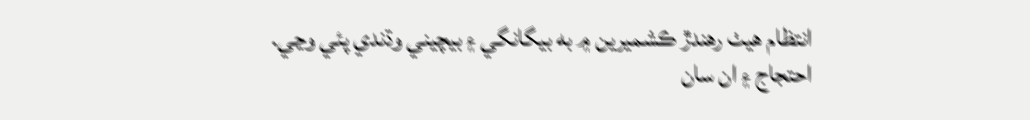انتظام هيٺ رهندڙ ڪشميرين ۾ به بيگانگي ۽ بيچيني وڌندي پئي وڃي.
احتجاج ۽ ان سان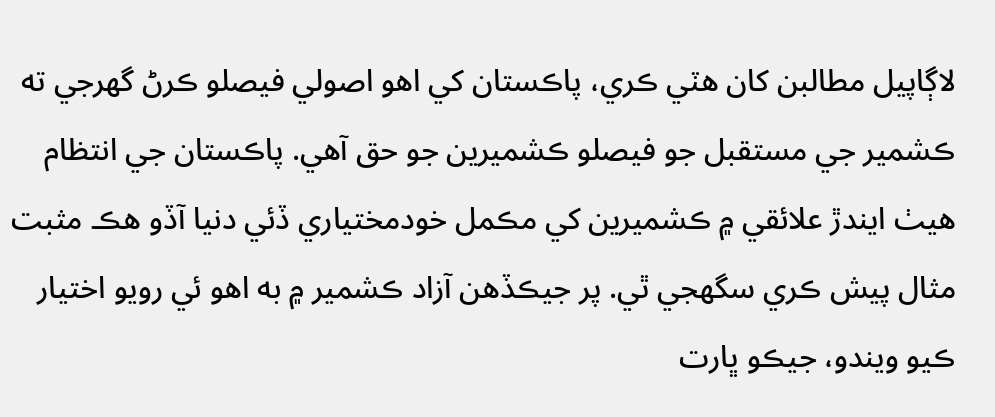لاڳاپيل مطالبن کان هٽي ڪري، پاڪستان کي اهو اصولي فيصلو ڪرڻ گهرجي ته ڪشمير جي مستقبل جو فيصلو ڪشميرين جو حق آهي. پاڪستان جي انتظام هيٺ ايندڙ علائقي ۾ ڪشميرين کي مڪمل خودمختياري ڏئي دنيا آڏو هڪ مثبت مثال پيش ڪري سگهجي ٿي. پر جيڪڏهن آزاد ڪشمير ۾ به اهو ئي رويو اختيار ڪيو ويندو، جيڪو ڀارت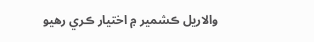والاريل ڪشمير ۾ اختيار ڪري رهيو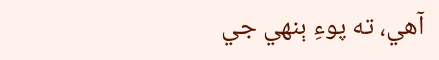آهي، ته پوءِ ٻنهي جي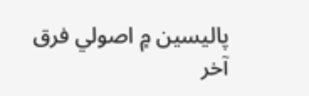پاليسين ۾ اصولي فرق آخر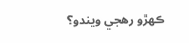ڪهڙو رهجي ويندو؟